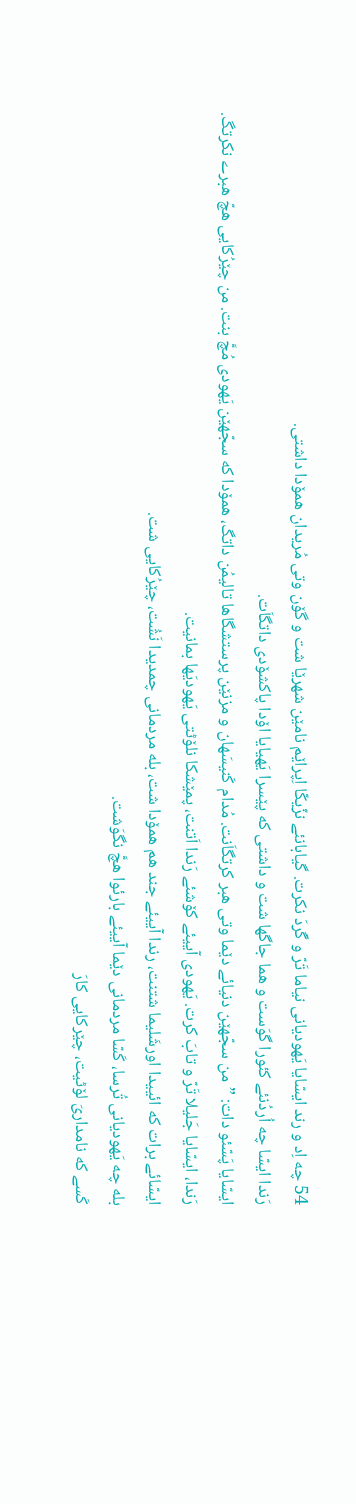54 چه اِد و رند ایسّایا یَهودیانی نیاما تَرّ و گَردَ نکرت. گیابانئے نزّیکّا اِپراێم نامێن شهرێا شت و گۆن وتی مُریدان همۆدا داشتی.
رَندا ایسّا چه اُردُنئے کئورا گوَست و هما جاگها شت و داشتی که پێسرا یَهیایا اۆدا پاکشۆدی داتگاَت.
ایسّایا پَسّئو دات: ”من سجّهێن دنیائے دێما وتی هبر کرتگاَنت. مُدام کَنیسَهان و مزنێن پرستشگاها تالیمُن داتگ، همۆدا که سجّهێن یَهودی مُچَّ بنت. من چێرُکایی هچّ هبرے نکرتگ.
رَندا، ایسّایا جَلیلا تَرّ و تابَ کرت. یَهودی آییئے کۆشئے رَندا اَتنت، پمێشکا نلۆٹتی یَهودیَها بمانیت.
ایسّائے برات که ائییدا اورشَلیما شتنت، رندا آییئے جند هم همۆدا شت، بله مردمانی چمدیدا نَشُت، چێرُکایی شت.
بله چه یَهودیانی تُرسا، کَسّا مردمانی دێما آییئے بارئوا هچَّ نگوَشت.
کَسے که نامداریَ لۆٹیت، چێرکایی کارَ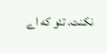نکنت. تئو که اے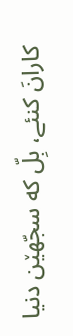کارانَ کنئے، بِلّ که سجّهێن دنیا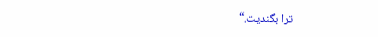ترا بگندیت.“